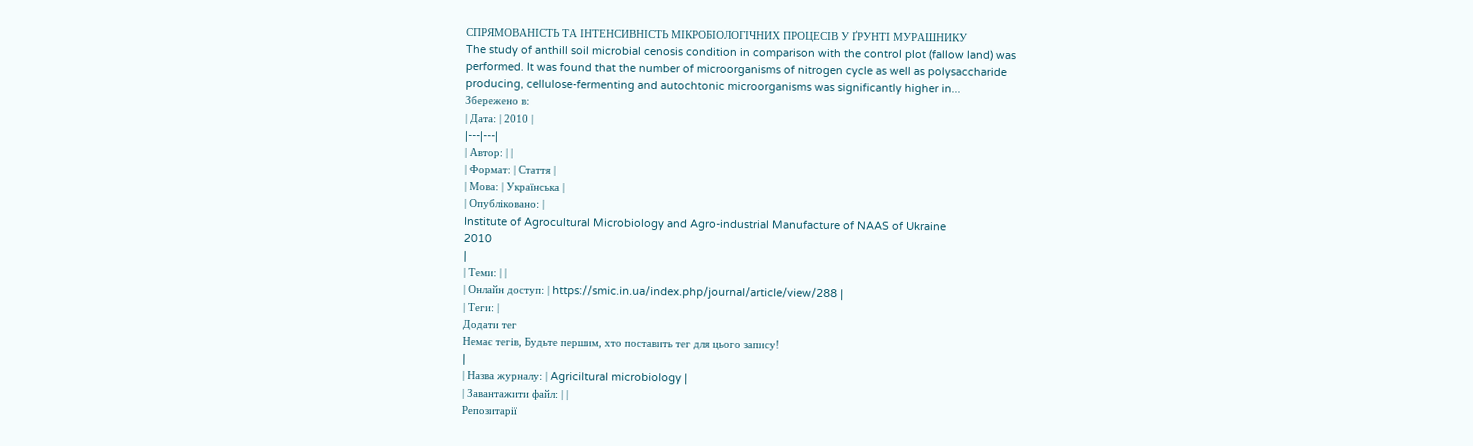СПРЯМОВАНІСТЬ ТА ІНТЕНСИВНІСТЬ МІКРОБІОЛОГІЧНИХ ПРОЦЕСІВ У ҐРУНТІ МУРАШНИКУ
The study of anthill soil microbial cenosis condition in comparison with the control plot (fallow land) was performed. It was found that the number of microorganisms of nitrogen cycle as well as polysaccharide producing, cellulose-fermenting and autochtonic microorganisms was significantly higher in...
Збережено в:
| Дата: | 2010 |
|---|---|
| Автор: | |
| Формат: | Стаття |
| Мова: | Українська |
| Опубліковано: |
Institute of Agrocultural Microbiology and Agro-industrial Manufacture of NAAS of Ukraine
2010
|
| Теми: | |
| Онлайн доступ: | https://smic.in.ua/index.php/journal/article/view/288 |
| Теги: |
Додати тег
Немає тегів, Будьте першим, хто поставить тег для цього запису!
|
| Назва журналу: | Agriciltural microbiology |
| Завантажити файл: | |
Репозитарії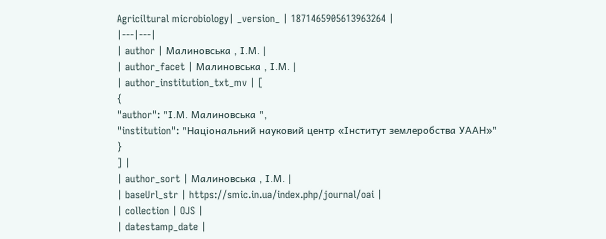Agriciltural microbiology| _version_ | 1871465905613963264 |
|---|---|
| author | Малиновська , І.М. |
| author_facet | Малиновська , І.М. |
| author_institution_txt_mv | [
{
"author": "І.М. Малиновська ",
"institution": "Національний науковий центр «Інститут землеробства УААН»"
}
] |
| author_sort | Малиновська , І.М. |
| baseUrl_str | https://smic.in.ua/index.php/journal/oai |
| collection | OJS |
| datestamp_date |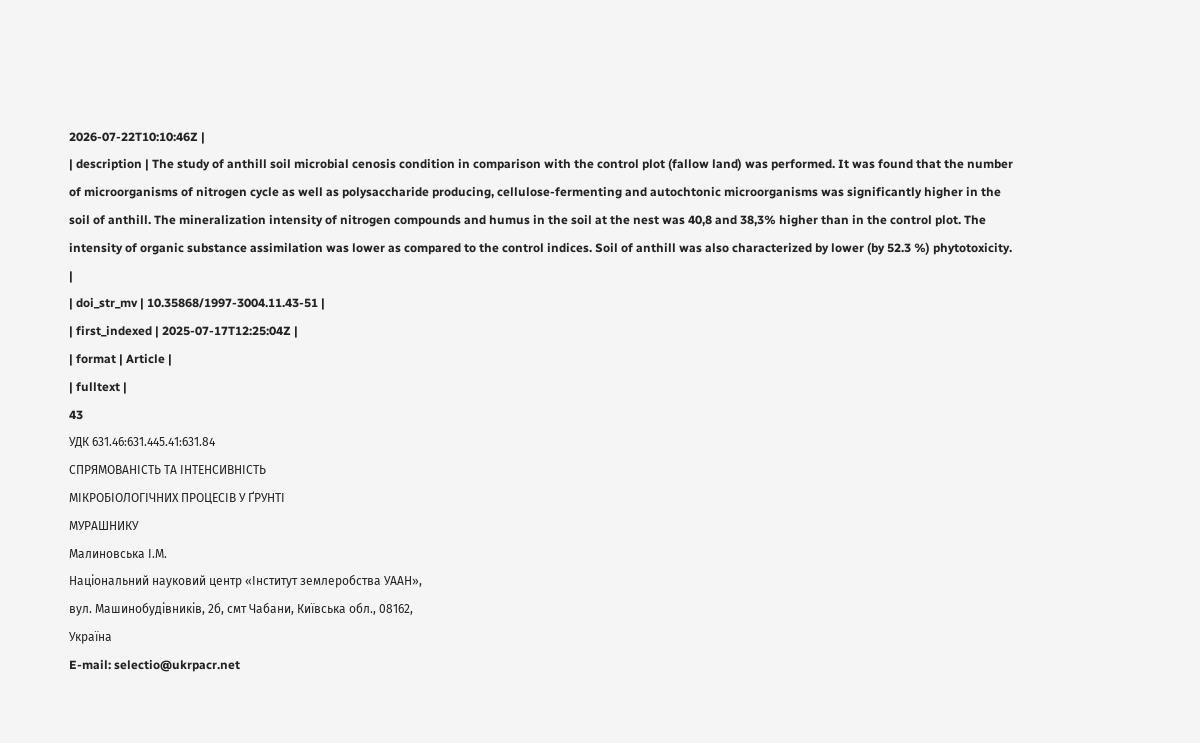2026-07-22T10:10:46Z |
| description | The study of anthill soil microbial cenosis condition in comparison with the control plot (fallow land) was performed. It was found that the number of microorganisms of nitrogen cycle as well as polysaccharide producing, cellulose-fermenting and autochtonic microorganisms was significantly higher in the soil of anthill. The mineralization intensity of nitrogen compounds and humus in the soil at the nest was 40,8 and 38,3% higher than in the control plot. The intensity of organic substance assimilation was lower as compared to the control indices. Soil of anthill was also characterized by lower (by 52.3 %) phytotoxicity. |
| doi_str_mv | 10.35868/1997-3004.11.43-51 |
| first_indexed | 2025-07-17T12:25:04Z |
| format | Article |
| fulltext |
43
УДК 631.46:631.445.41:631.84
СПРЯМОВАНІСТЬ ТА ІНТЕНСИВНІСТЬ
МІКРОБІОЛОГІЧНИХ ПРОЦЕСІВ У ҐРУНТІ
МУРАШНИКУ
Малиновська І.М.
Національний науковий центр «Інститут землеробства УААН»,
вул. Машинобудівників, 2б, смт Чабани, Київська обл., 08162,
Україна
E-mail: selectio@ukrpacr.net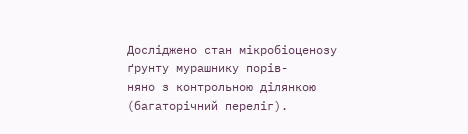Досліджено стан мікробіоценозу ґрунту мурашнику порів-
няно з контрольною ділянкою (багаторічний переліг).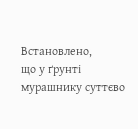Встановлено,
що у ґрунті мурашнику суттєво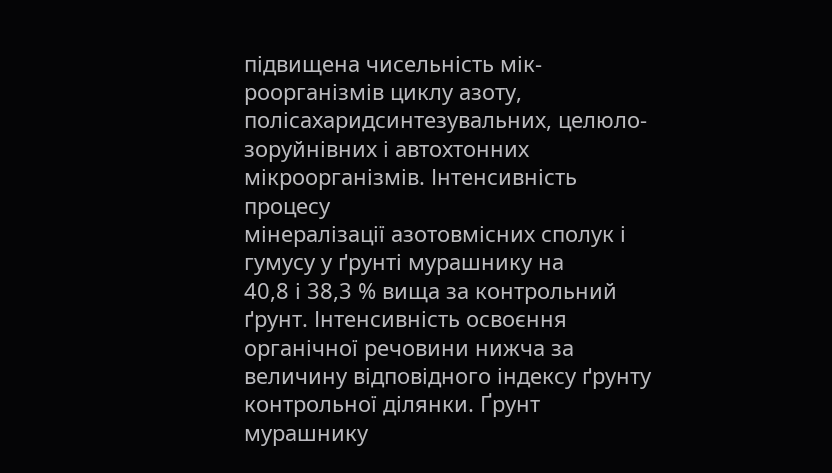підвищена чисельність мік-
роорганізмів циклу азоту, полісахаридсинтезувальних, целюло-
зоруйнівних і автохтонних мікроорганізмів. Інтенсивність процесу
мінералізації азотовмісних сполук і гумусу у ґрунті мурашнику на
40,8 і 38,3 % вища за контрольний ґрунт. Інтенсивність освоєння
органічної речовини нижча за величину відповідного індексу ґрунту
контрольної ділянки. Ґрунт мурашнику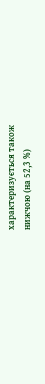характеризується також
нижчою (на 52,3 %)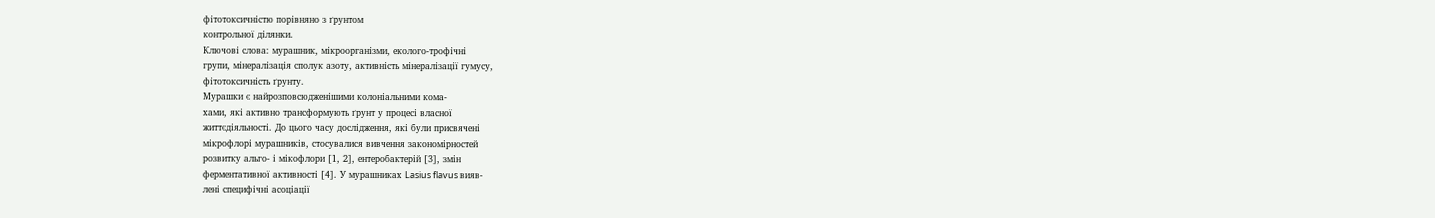фітотоксичністю порівняно з ґрунтом
контрольної ділянки.
Ключові слова: мурашник, мікроорганізми, еколого-трофічні
групи, мінералізація сполук азоту, активність мінералізації гумусу,
фітотоксичність ґрунту.
Мурашки є найрозповсюдженішими колоніальними кома-
хами, які активно трансформують ґрунт у процесі власної
життєдіяльності. До цього часу дослідження, які були присвячені
мікрофлорі мурашників, стосувалися вивчення закономірностей
розвитку альго- і мікофлори [1, 2], ентеробактерій [3], змін
ферментативної активності [4]. У мурашниках Lasius flavus вияв-
лені специфічні асоціації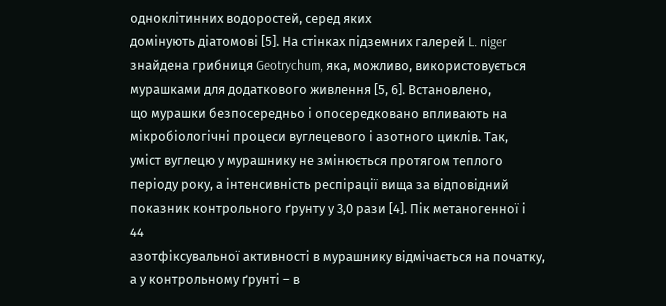одноклітинних водоростей, серед яких
домінують діатомові [5]. На стінках підземних галерей L. niger
знайдена грибниця Geotrychum, яка, можливо, використовується
мурашками для додаткового живлення [5, 6]. Встановлено,
що мурашки безпосередньо і опосередковано впливають на
мікробіологічні процеси вуглецевого і азотного циклів. Так,
уміст вуглецю у мурашнику не змінюється протягом теплого
періоду року, а інтенсивність респірації вища за відповідний
показник контрольного ґрунту у 3,0 рази [4]. Пік метаногенної і
44
азотфіксувальної активності в мурашнику відмічається на початку,
а у контрольному ґрунті – в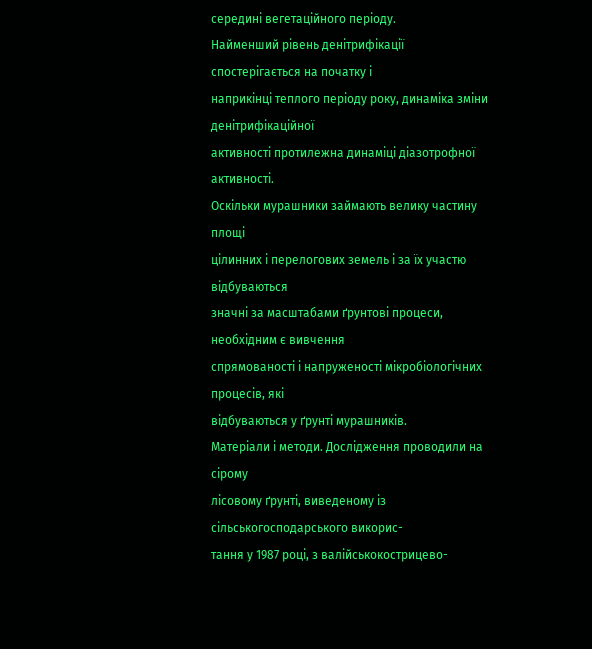середині вегетаційного періоду.
Найменший рівень денітрифікації спостерігається на початку і
наприкінці теплого періоду року, динаміка зміни денітрифікаційної
активності протилежна динаміці діазотрофної активності.
Оскільки мурашники займають велику частину площі
цілинних і перелогових земель і за їх участю відбуваються
значні за масштабами ґрунтові процеси, необхідним є вивчення
спрямованості і напруженості мікробіологічних процесів, які
відбуваються у ґрунті мурашників.
Матеріали і методи. Дослідження проводили на сірому
лісовому ґрунті, виведеному із сільськогосподарського викорис-
тання у 1987 році, з валійськокострицево-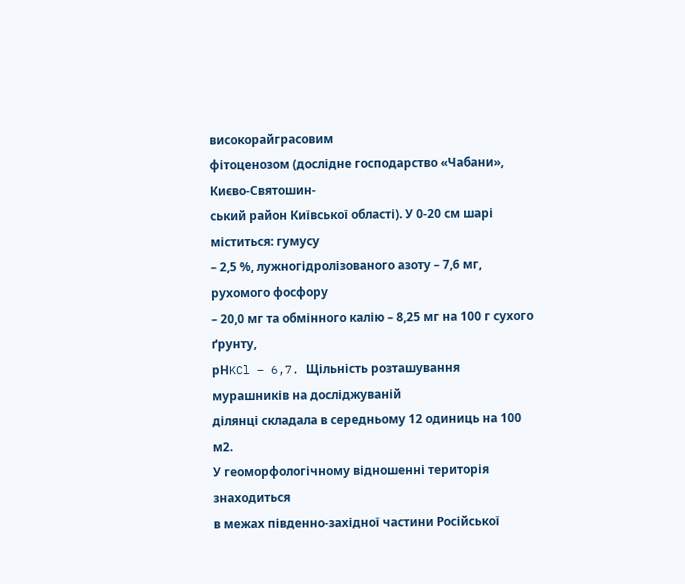високорайграсовим
фітоценозом (дослідне господарство «Чабани», Києво-Святошин-
ський район Київської області). У 0-20 см шарі міститься: гумусу
– 2,5 %, лужногідролізованого азоту – 7,6 мг, рухомого фосфору
– 20,0 мг та обмінного калію – 8,25 мг на 100 г сухого ґрунту,
рНKCl – 6,7. Щільність розташування мурашників на досліджуваній
ділянці складала в середньому 12 одиниць на 100 м2.
У геоморфологічному відношенні територія знаходиться
в межах південно-західної частини Російської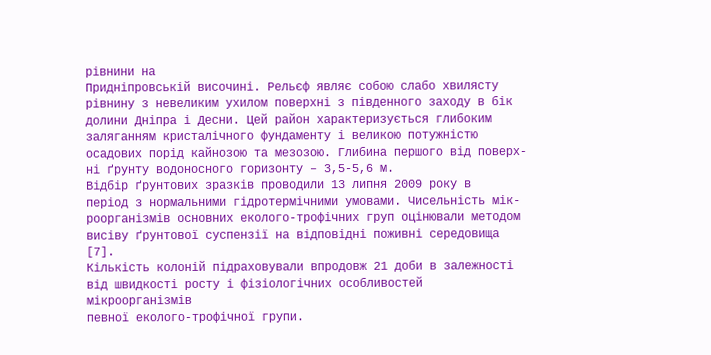рівнини на
Придніпровській височині. Рельєф являє собою слабо хвилясту
рівнину з невеликим ухилом поверхні з південного заходу в бік
долини Дніпра і Десни. Цей район характеризується глибоким
заляганням кристалічного фундаменту і великою потужністю
осадових порід кайнозою та мезозою. Глибина першого від поверх-
ні ґрунту водоносного горизонту – 3,5-5,6 м.
Відбір ґрунтових зразків проводили 13 липня 2009 року в
період з нормальними гідротермічними умовами. Чисельність мік-
роорганізмів основних еколого-трофічних груп оцінювали методом
висіву ґрунтової суспензії на відповідні поживні середовища [7].
Кількість колоній підраховували впродовж 21 доби в залежності
від швидкості росту і фізіологічних особливостей мікроорганізмів
певної еколого-трофічної групи.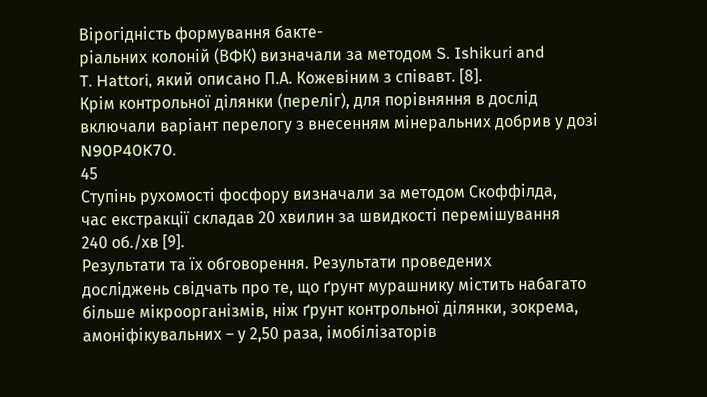Вірогідність формування бакте-
ріальних колоній (ВФК) визначали за методом S. Ishikuri and
T. Hattori, який описано П.А. Кожевіним з співавт. [8].
Крім контрольної ділянки (переліг), для порівняння в дослід
включали варіант перелогу з внесенням мінеральних добрив у дозі
N90P40K70.
45
Ступінь рухомості фосфору визначали за методом Скоффілда,
час екстракції складав 20 хвилин за швидкості перемішування
240 об./хв [9].
Результати та їх обговорення. Результати проведених
досліджень свідчать про те, що ґрунт мурашнику містить набагато
більше мікроорганізмів, ніж ґрунт контрольної ділянки, зокрема,
амоніфікувальних – у 2,50 раза, імобілізаторів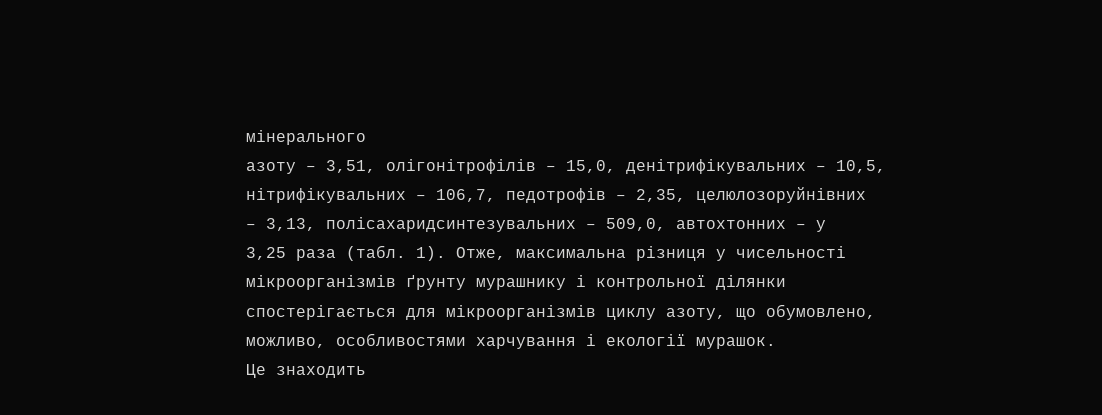мінерального
азоту – 3,51, олігонітрофілів – 15,0, денітрифікувальних – 10,5,
нітрифікувальних – 106,7, педотрофів – 2,35, целюлозоруйнівних
– 3,13, полісахаридсинтезувальних – 509,0, автохтонних – у
3,25 раза (табл. 1). Отже, максимальна різниця у чисельності
мікроорганізмів ґрунту мурашнику і контрольної ділянки
спостерігається для мікроорганізмів циклу азоту, що обумовлено,
можливо, особливостями харчування і екології мурашок.
Це знаходить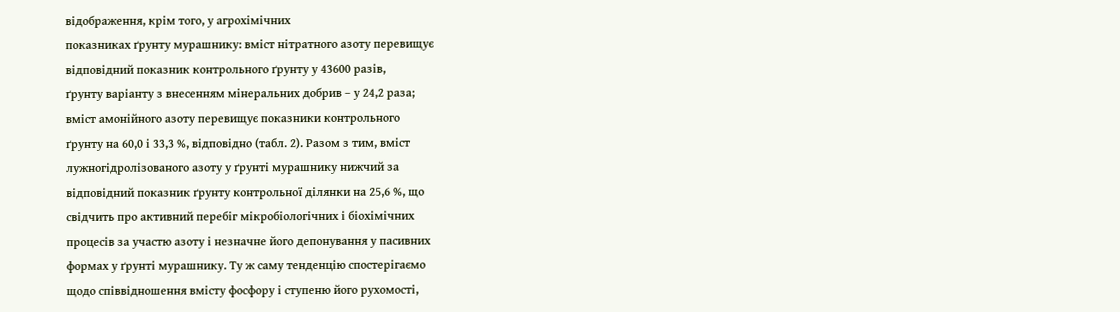відображення, крім того, у агрохімічних
показниках ґрунту мурашнику: вміст нітратного азоту перевищує
відповідний показник контрольного ґрунту у 43600 разів,
ґрунту варіанту з внесенням мінеральних добрив – у 24,2 раза;
вміст амонійного азоту перевищує показники контрольного
ґрунту на 60,0 і 33,3 %, відповідно (табл. 2). Разом з тим, вміст
лужногідролізованого азоту у ґрунті мурашнику нижчий за
відповідний показник ґрунту контрольної ділянки на 25,6 %, що
свідчить про активний перебіг мікробіологічних і біохімічних
процесів за участю азоту і незначне його депонування у пасивних
формах у ґрунті мурашнику. Ту ж саму тенденцію спостерігаємо
щодо співвідношення вмісту фосфору і ступеню його рухомості,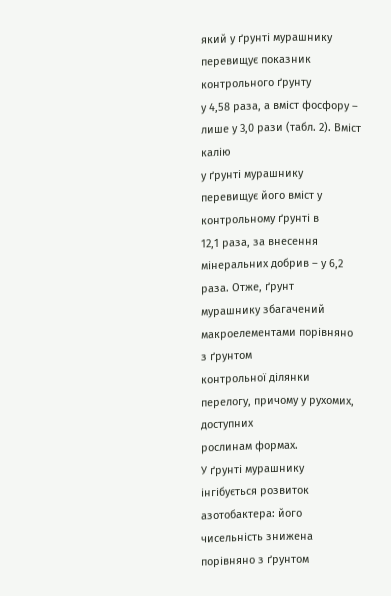який у ґрунті мурашнику перевищує показник контрольного ґрунту
у 4,58 раза, а вміст фосфору – лише у 3,0 рази (табл. 2). Вміст калію
у ґрунті мурашнику перевищує його вміст у контрольному ґрунті в
12,1 раза, за внесення мінеральних добрив – у 6,2 раза. Отже, ґрунт
мурашнику збагачений макроелементами порівняно з ґрунтом
контрольної ділянки перелогу, причому у рухомих, доступних
рослинам формах.
У ґрунті мурашнику інгібується розвиток азотобактера: його
чисельність знижена порівняно з ґрунтом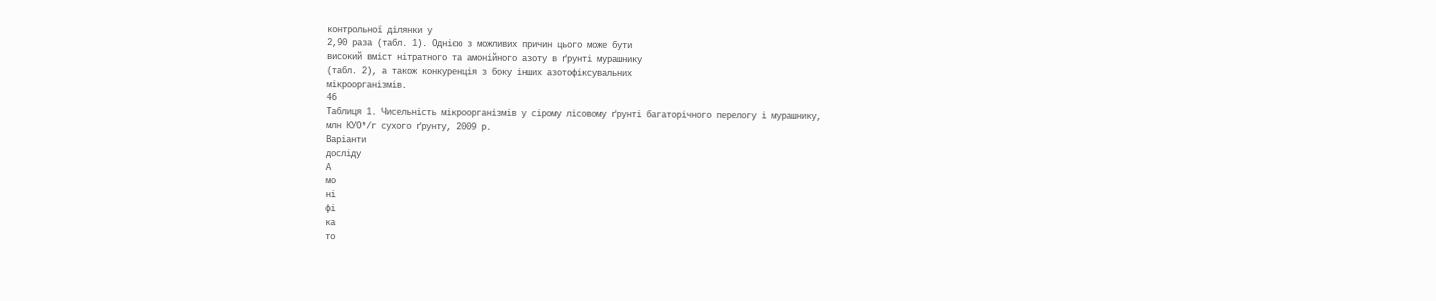контрольної ділянки у
2,90 раза (табл. 1). Однією з можливих причин цього може бути
високий вміст нітратного та амонійного азоту в ґрунті мурашнику
(табл. 2), а також конкуренція з боку інших азотофіксувальних
мікроорганізмів.
46
Таблиця 1. Чисельність мікроорганізмів у сірому лісовому ґрунті багаторічного перелогу і мурашнику,
млн КУО*/г сухого ґрунту, 2009 р.
Варіанти
досліду
А
мо
ні
фі
ка
то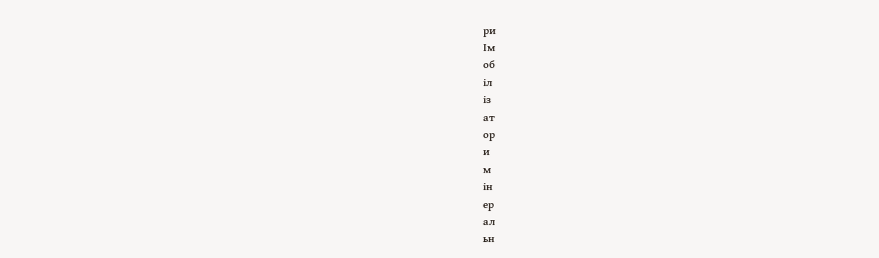ри
Ім
об
іл
із
ат
ор
и
м
ін
ер
ал
ьн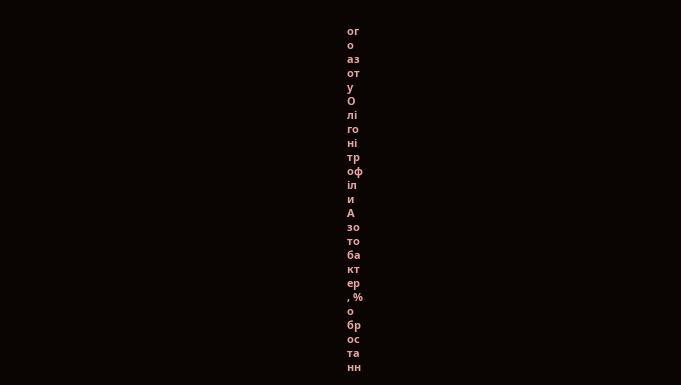ог
о
аз
от
у
О
лі
го
ні
тр
оф
іл
и
А
зо
то
ба
кт
ер
, %
о
бр
ос
та
нн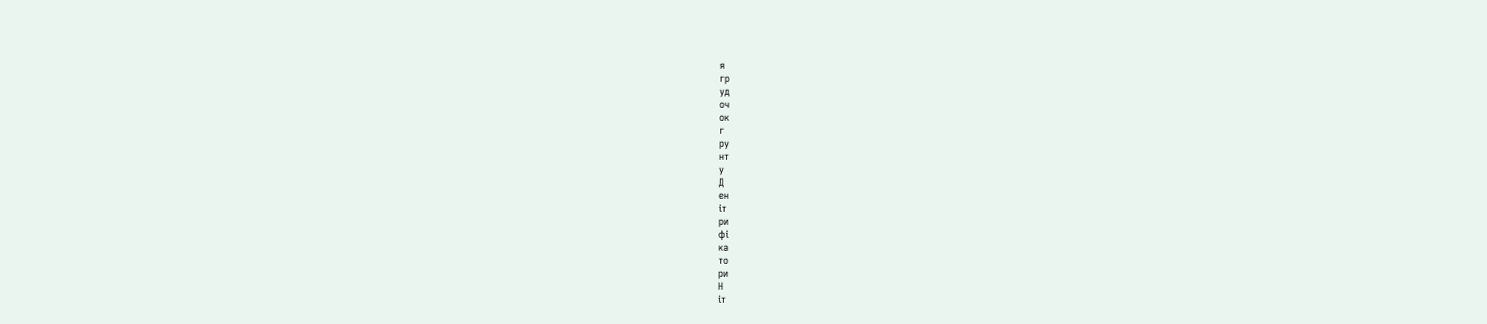я
гр
уд
оч
ок
г
ру
нт
у
Д
ен
іт
ри
фі
ка
то
ри
Н
іт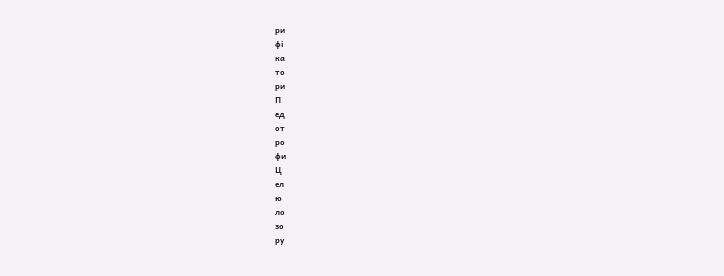ри
фі
ка
то
ри
П
ед
от
ро
фи
Ц
ел
ю
ло
зо
ру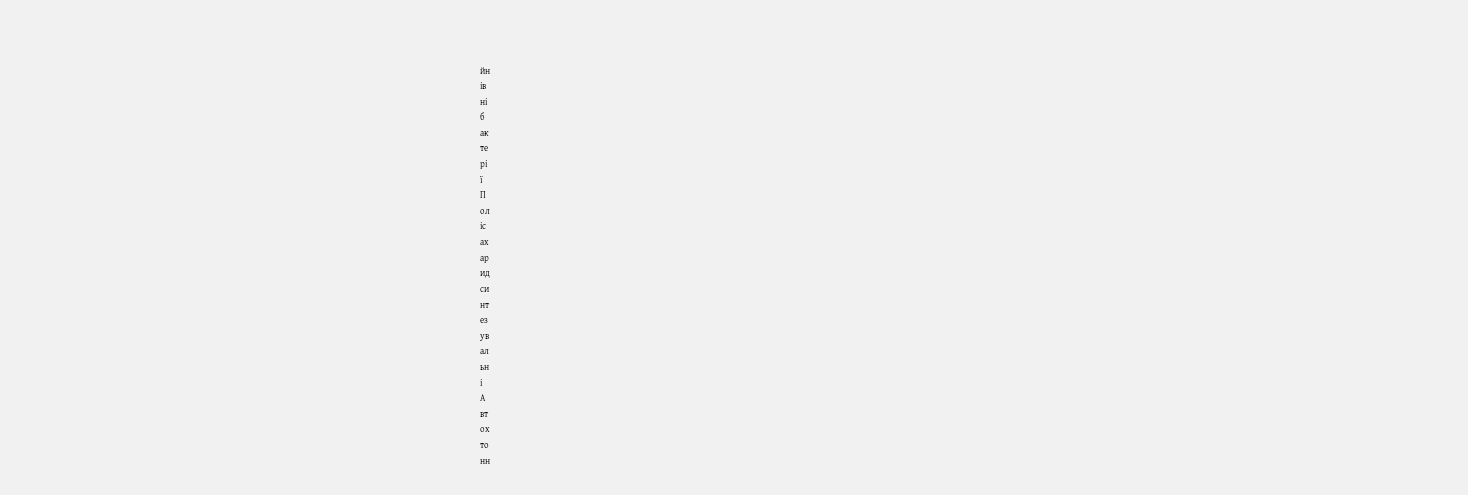йн
ів
ні
б
ак
те
рі
ї
П
ол
іс
ах
ар
ид
си
нт
ез
ув
ал
ьн
і
А
вт
ох
то
нн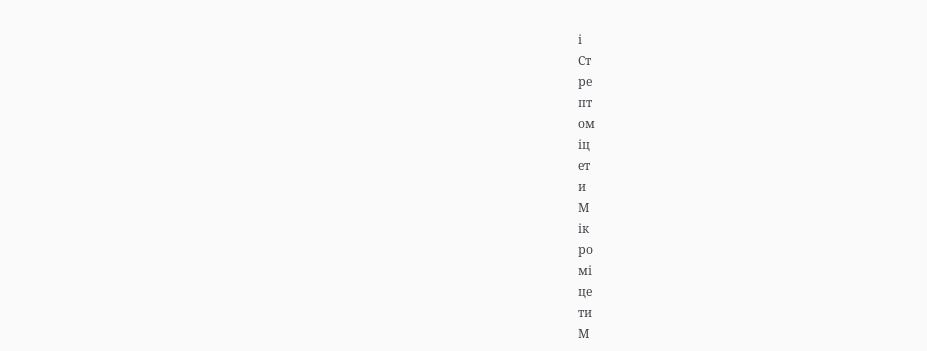і
Ст
ре
пт
ом
іц
ет
и
М
ік
ро
мі
це
ти
М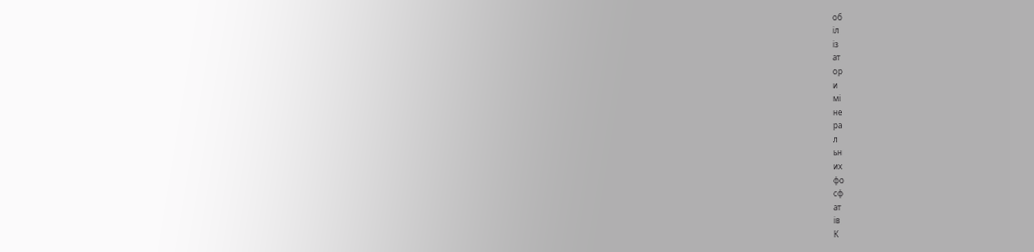об
іл
із
ат
ор
и
мі
не
ра
л
ьн
их
фо
сф
ат
ів
К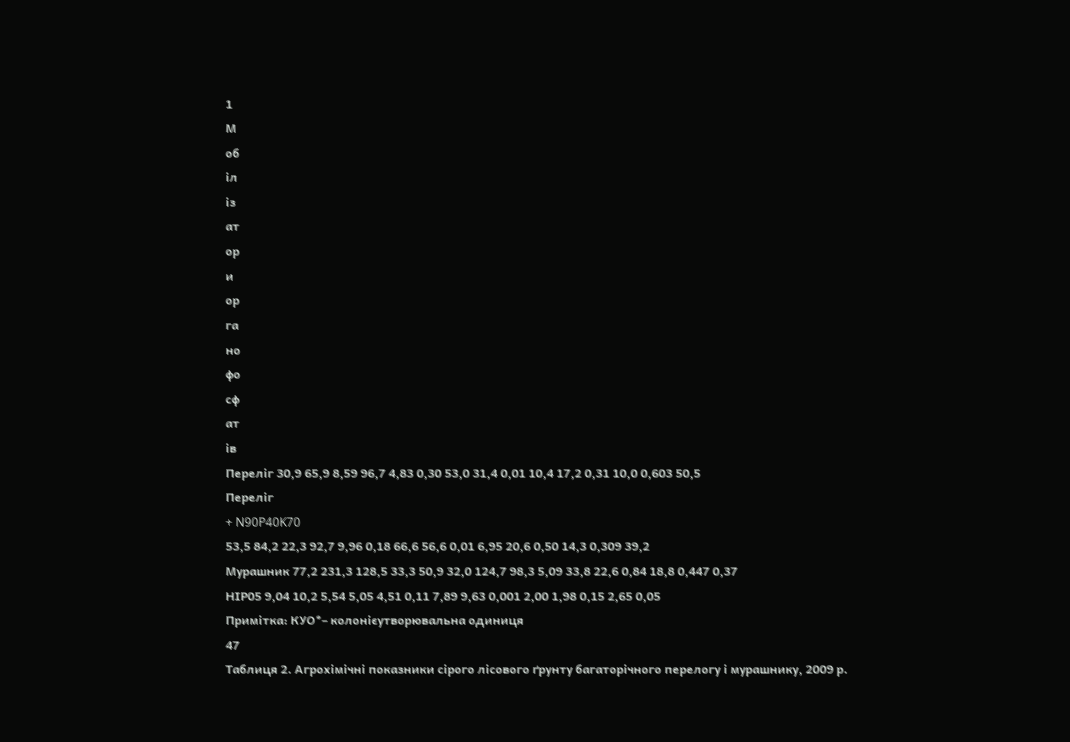1
М
об
іл
із
ат
ор
и
ор
га
но
фо
сф
ат
ів
Переліг 30,9 65,9 8,59 96,7 4,83 0,30 53,0 31,4 0,01 10,4 17,2 0,31 10,0 0,603 50,5
Переліг
+ N90P40K70
53,5 84,2 22,3 92,7 9,96 0,18 66,6 56,6 0,01 6,95 20,6 0,50 14,3 0,309 39,2
Мурашник 77,2 231,3 128,5 33,3 50,9 32,0 124,7 98,3 5,09 33,8 22,6 0,84 18,8 0,447 0,37
НІР05 9,04 10,2 5,54 5,05 4,51 0,11 7,89 9,63 0,001 2,00 1,98 0,15 2,65 0,05
Примітка: КУО*– колонієутворювальна одиниця
47
Таблиця 2. Агрохімічні показники сірого лісового ґрунту багаторічного перелогу і мурашнику, 2009 р.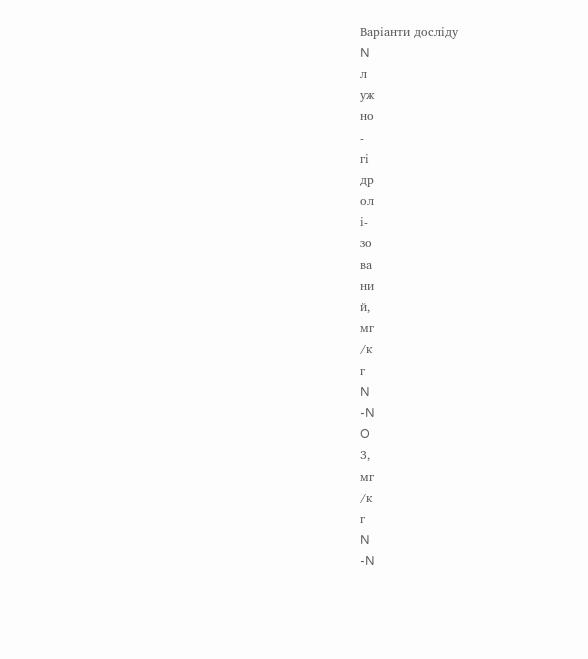Варіанти досліду
N
л
уж
но
-
гі
др
ол
і-
зо
ва
ни
й,
мг
/к
г
N
-N
O
3,
мг
/к
г
N
-N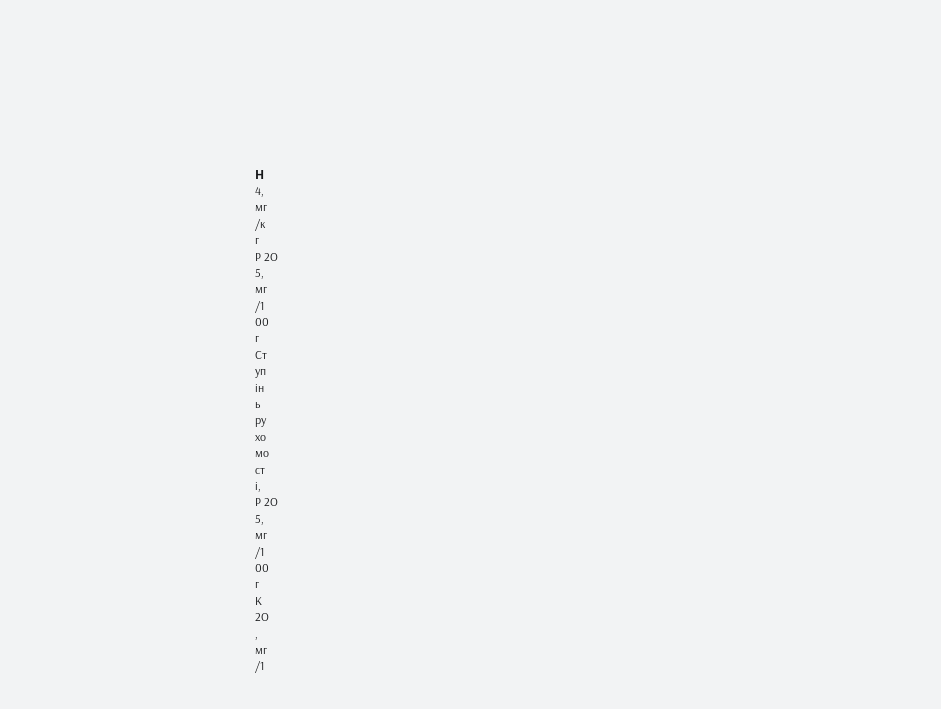H
4,
мг
/к
г
Р 2О
5,
мг
/1
00
г
Ст
уп
ін
ь
ру
хо
мо
ст
і,
Р 2О
5,
мг
/1
00
г
К
2О
,
мг
/1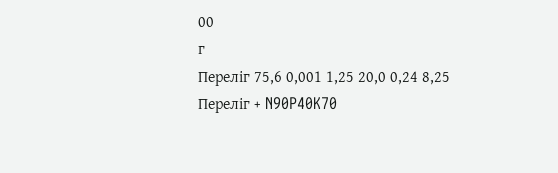00
г
Переліг 75,6 0,001 1,25 20,0 0,24 8,25
Переліг + N90P40K70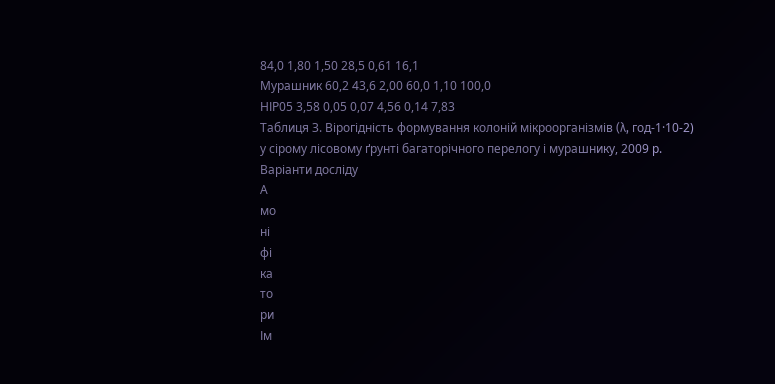84,0 1,80 1,50 28,5 0,61 16,1
Мурашник 60,2 43,6 2,00 60,0 1,10 100,0
НІР05 3,58 0,05 0,07 4,56 0,14 7,83
Таблиця З. Вірогідність формування колоній мікроорганізмів (λ, год-1·10-2)
у сірому лісовому ґрунті багаторічного перелогу і мурашнику, 2009 р.
Варіанти досліду
А
мо
ні
фі
ка
то
ри
Ім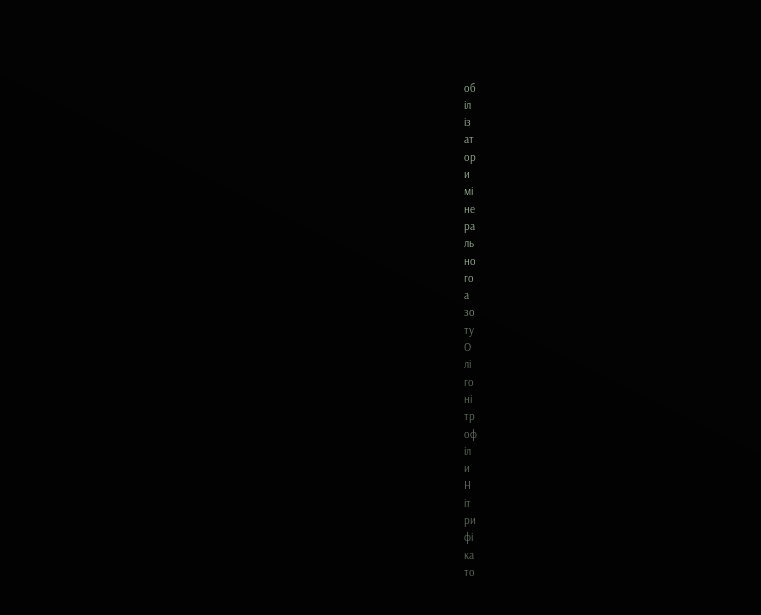об
іл
із
ат
ор
и
мі
не
ра
ль
но
го
а
зо
ту
О
лі
го
ні
тр
оф
іл
и
Н
іт
ри
фі
ка
то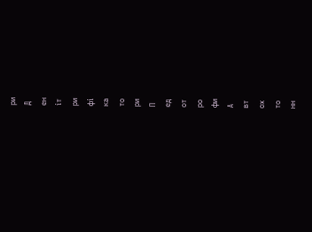ри
Д
ен
іт
ри
фі
ка
то
ри
П
ед
от
ро
фи
А
вт
ох
то
нн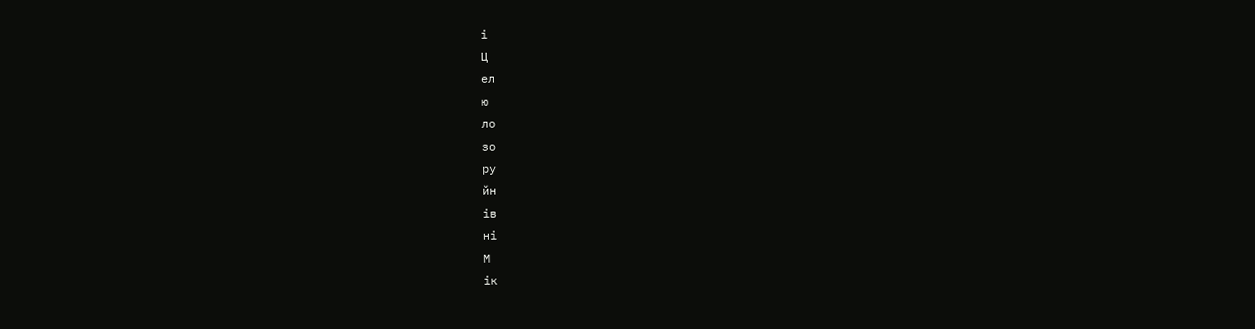і
Ц
ел
ю
ло
зо
ру
йн
ів
ні
М
ік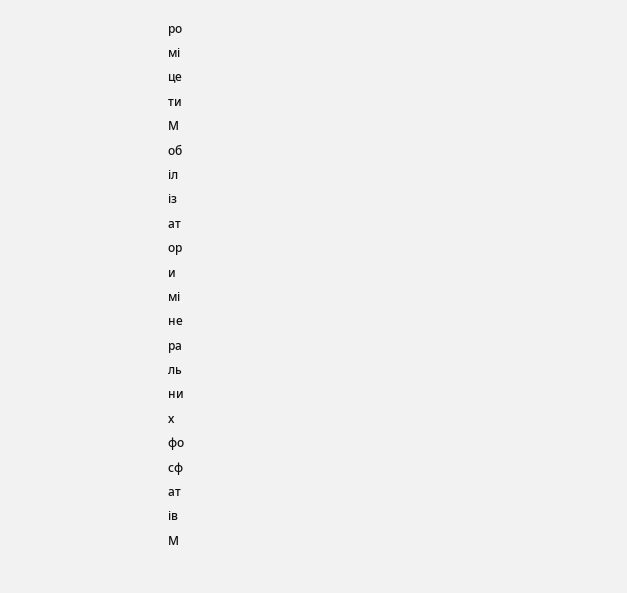ро
мі
це
ти
М
об
іл
із
ат
ор
и
мі
не
ра
ль
ни
х
фо
сф
ат
ів
М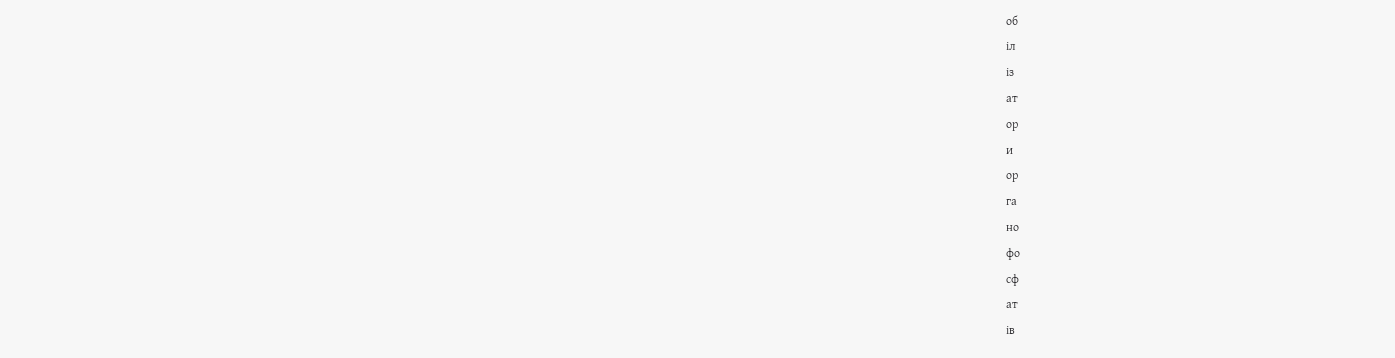об
іл
із
ат
ор
и
ор
га
но
фо
сф
ат
ів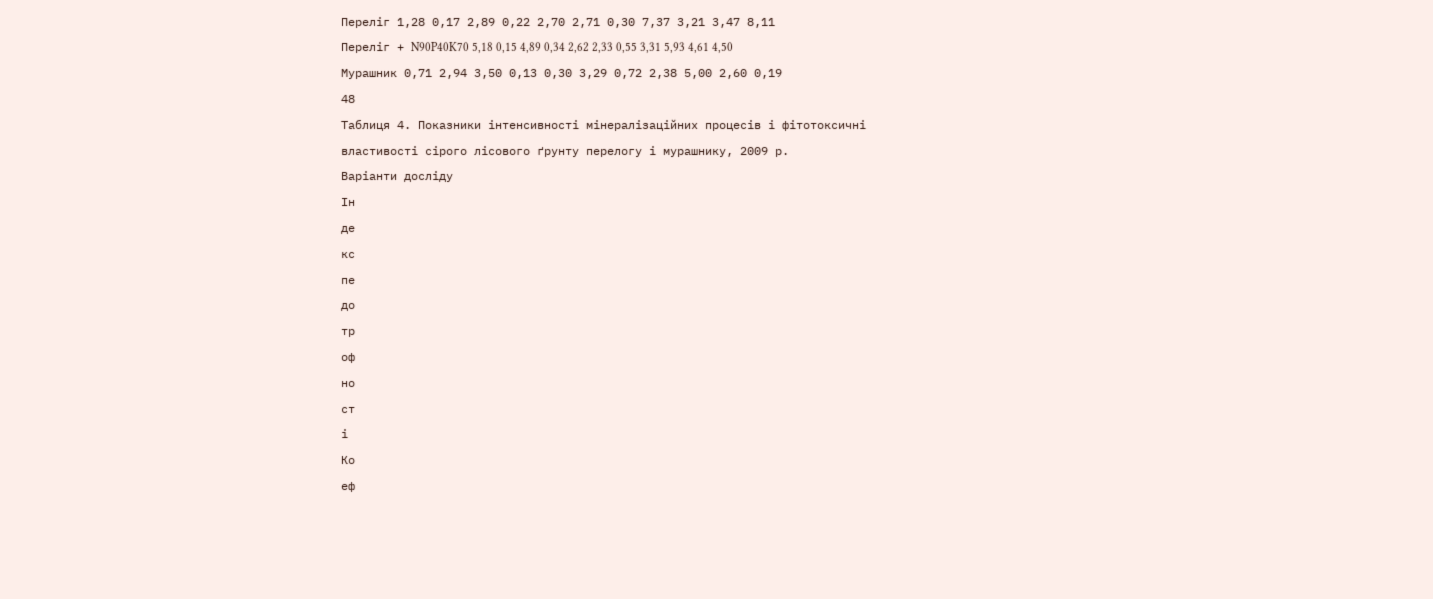Переліг 1,28 0,17 2,89 0,22 2,70 2,71 0,30 7,37 3,21 3,47 8,11
Переліг + N90P40K70 5,18 0,15 4,89 0,34 2,62 2,33 0,55 3,31 5,93 4,61 4,50
Мурашник 0,71 2,94 3,50 0,13 0,30 3,29 0,72 2,38 5,00 2,60 0,19
48
Таблиця 4. Показники інтенсивності мінералізаційних процесів і фітотоксичні
властивості сірого лісового ґрунту перелогу і мурашнику, 2009 р.
Варіанти досліду
Ін
де
кс
пе
до
тр
оф
но
ст
і
Ко
еф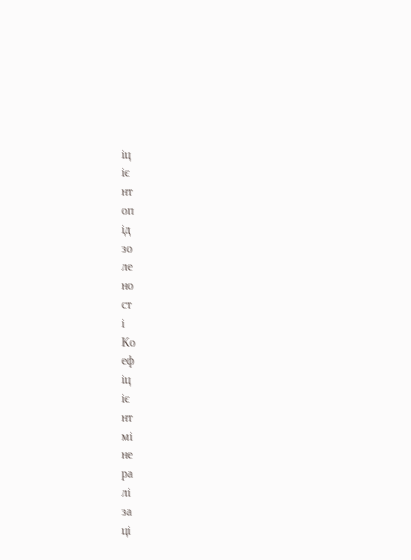іц
іє
нт
оп
ід
зо
ле
но
ст
і
Ко
еф
іц
іє
нт
мі
не
ра
лі
за
ці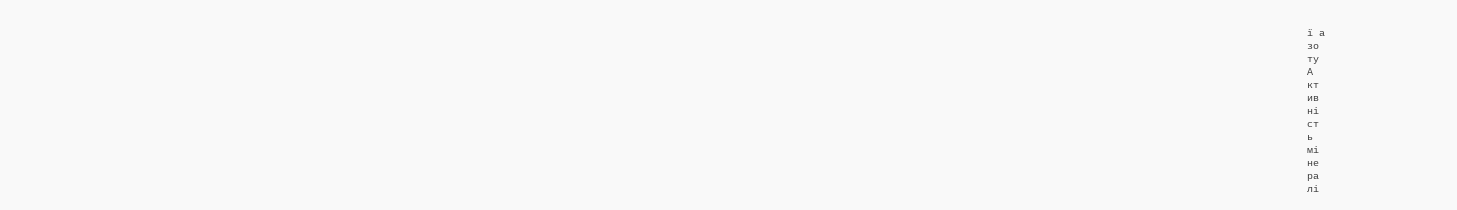ї а
зо
ту
А
кт
ив
ні
ст
ь
мі
не
ра
лі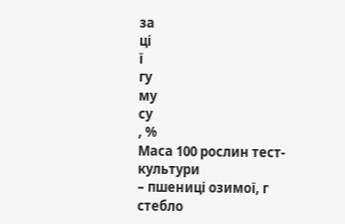за
ці
ї
гу
му
су
, %
Маса 100 рослин тест-культури
– пшениці озимої, г
стебло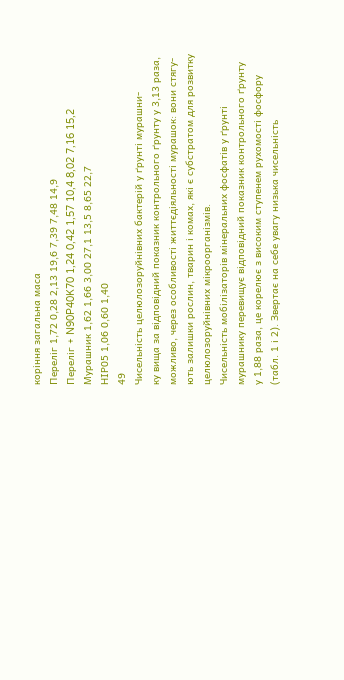коріння загальна маса
Переліг 1,72 0,28 2,13 19,6 7,39 7,48 14,9
Переліг + N90P40K70 1,24 0,42 1,57 10,4 8,02 7,16 15,2
Мурашник 1,62 1,66 3,00 27,1 13,5 8,65 22,7
НІР05 1,06 0,60 1,40
49
Чисельність целюлозоруйнівних бактерій у ґрунті мурашни-
ку вища за відповідний показник контрольного ґрунту у 3,13 раза,
можливо, через особливості життєдіяльності мурашок: вони стягу-
ють залишки рослин, тварин і комах, які є субстратом для розвитку
целюлозоруйнівних мікроорганізмів.
Чисельність мобілізаторів мінеральних фосфатів у ґрунті
мурашнику перевищує відповідний показник контрольного ґрунту
у 1,88 раза, це корелює з високим ступенем рухомості фосфору
(табл. 1 і 2). Звертає на себе увагу низька чисельність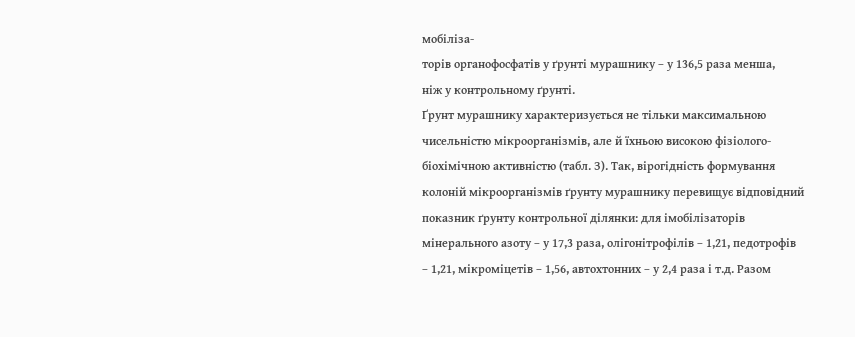мобіліза-
торів органофосфатів у ґрунті мурашнику – у 136,5 раза менша,
ніж у контрольному ґрунті.
Ґрунт мурашнику характеризується не тільки максимальною
чисельністю мікроорганізмів, але й їхньою високою фізіолого-
біохімічною активністю (табл. З). Так, вірогідність формування
колоній мікроорганізмів ґрунту мурашнику перевищує відповідний
показник ґрунту контрольної ділянки: для імобілізаторів
мінерального азоту – у 17,3 раза, олігонітрофілів – 1,21, педотрофів
– 1,21, мікроміцетів – 1,56, автохтонних – у 2,4 раза і т.д. Разом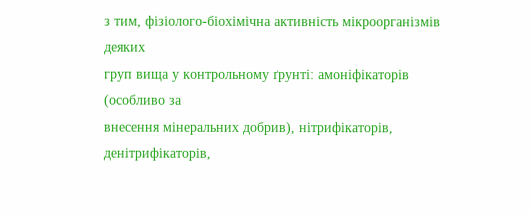з тим, фізіолого-біохімічна активність мікроорганізмів деяких
груп вища у контрольному ґрунті: амоніфікаторів (особливо за
внесення мінеральних добрив), нітрифікаторів, денітрифікаторів,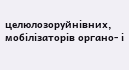целюлозоруйнівних, мобілізаторів органо- і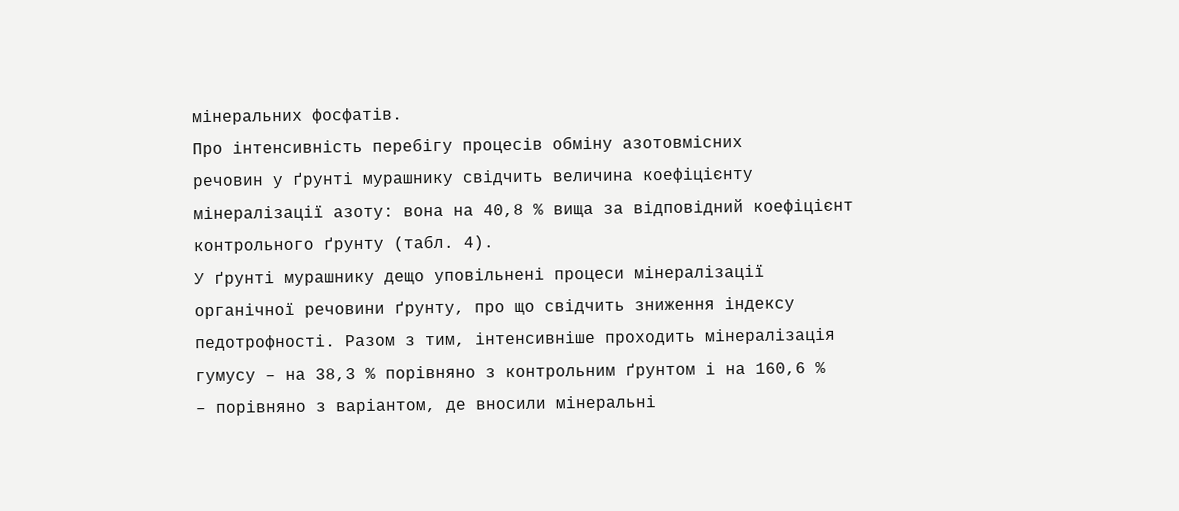мінеральних фосфатів.
Про інтенсивність перебігу процесів обміну азотовмісних
речовин у ґрунті мурашнику свідчить величина коефіцієнту
мінералізації азоту: вона на 40,8 % вища за відповідний коефіцієнт
контрольного ґрунту (табл. 4).
У ґрунті мурашнику дещо уповільнені процеси мінералізації
органічної речовини ґрунту, про що свідчить зниження індексу
педотрофності. Разом з тим, інтенсивніше проходить мінералізація
гумусу – на 38,3 % порівняно з контрольним ґрунтом і на 160,6 %
– порівняно з варіантом, де вносили мінеральні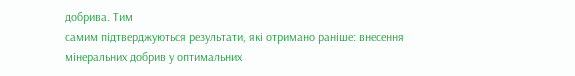добрива. Тим
самим підтверджуються результати, які отримано раніше: внесення
мінеральних добрив у оптимальних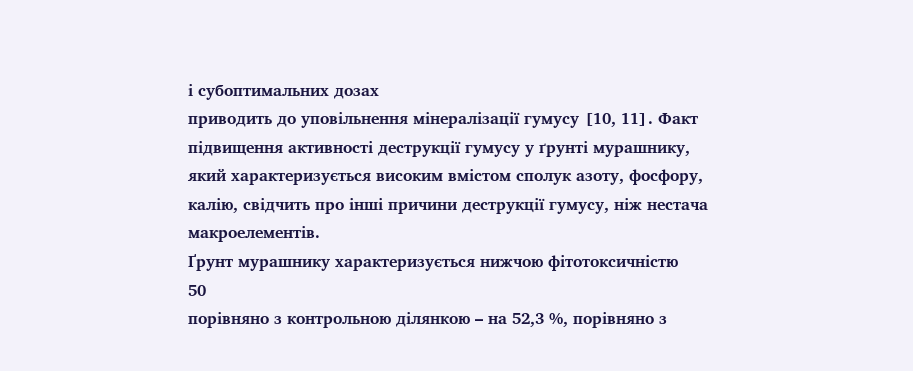і субоптимальних дозах
приводить до уповільнення мінералізації гумусу [10, 11]. Факт
підвищення активності деструкції гумусу у ґрунті мурашнику,
який характеризується високим вмістом сполук азоту, фосфору,
калію, свідчить про інші причини деструкції гумусу, ніж нестача
макроелементів.
Ґрунт мурашнику характеризується нижчою фітотоксичністю
50
порівняно з контрольною ділянкою – на 52,3 %, порівняно з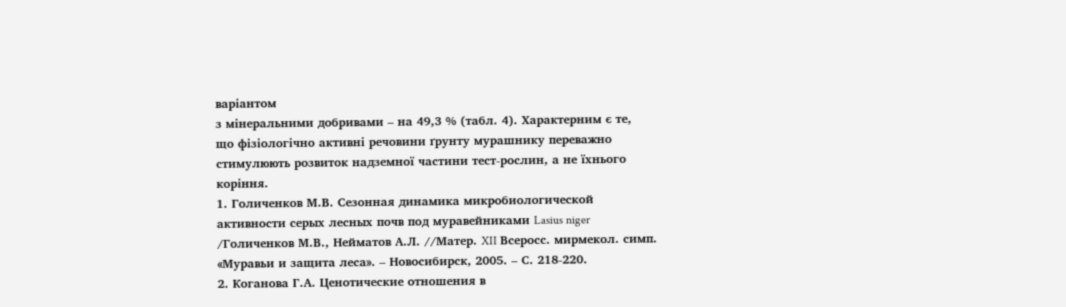варіантом
з мінеральними добривами – на 49,3 % (табл. 4). Характерним є те,
що фізіологічно активні речовини ґрунту мурашнику переважно
стимулюють розвиток надземної частини тест-рослин, а не їхнього
коріння.
1. Голиченков М.В. Сезонная динамика микробиологической
активности серых лесных почв под муравейниками Lasius niger
/Голиченков М.В., Нейматов А.Л. //Матер. XII Всеросс. мирмекол. симп.
«Муравьи и защита леса». – Новосибирск, 2005. – С. 218-220.
2. Коганова Г.А. Ценотические отношения в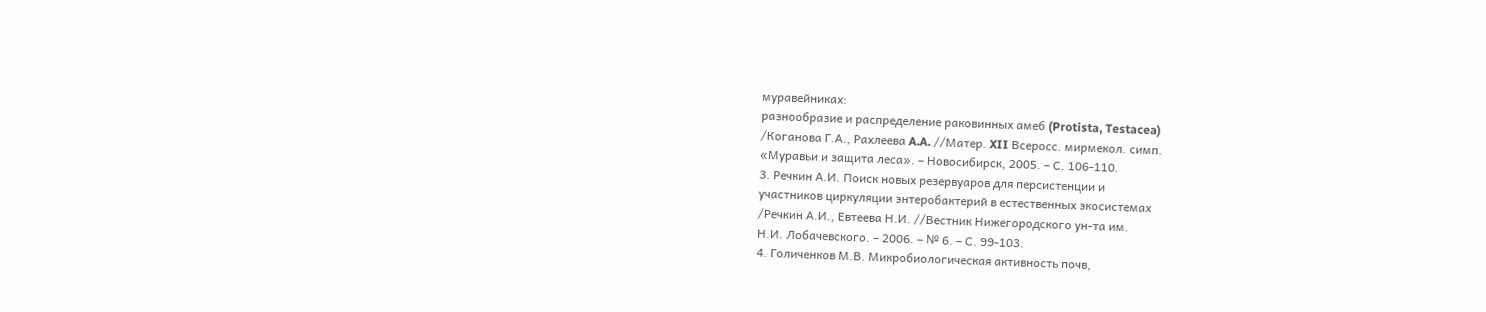муравейниках:
разнообразие и распределение раковинных амеб (Protista, Testacea)
/Коганова Г.А., Рахлеева A.A. //Матер. XII Всеросс. мирмекол. симп.
«Муравьи и защита леса». – Новосибирск, 2005. – С. 106-110.
3. Речкин А.И. Поиск новых резервуаров для персистенции и
участников циркуляции энтеробактерий в естественных экосистемах
/Речкин А.И., Евтеева Н.И. //Вестник Нижегородского ун-та им.
Н.И. Лобачевского. – 2006. – № 6. – С. 99-103.
4. Голиченков М.В. Микробиологическая активность почв,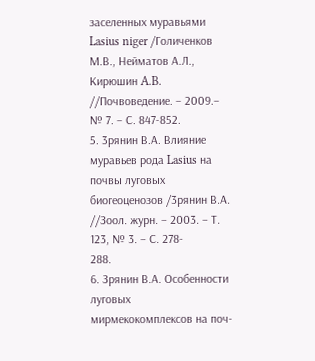заселенных муравьями Lasius niger /Голиченков М.В., Нейматов А.Л.,
Кирюшин A.B. //Почвоведение. – 2009.– № 7. – С. 847-852.
5. 3рянин В.А. Влияние муравьев рода Lasius на почвы луговых
биогеоценозов /3рянин В.А. //Зоол. журн. – 2003. – Т. 123, № 3. – С. 278-
288.
6. Зрянин В.А. Особенности луговых мирмекокомплексов на поч-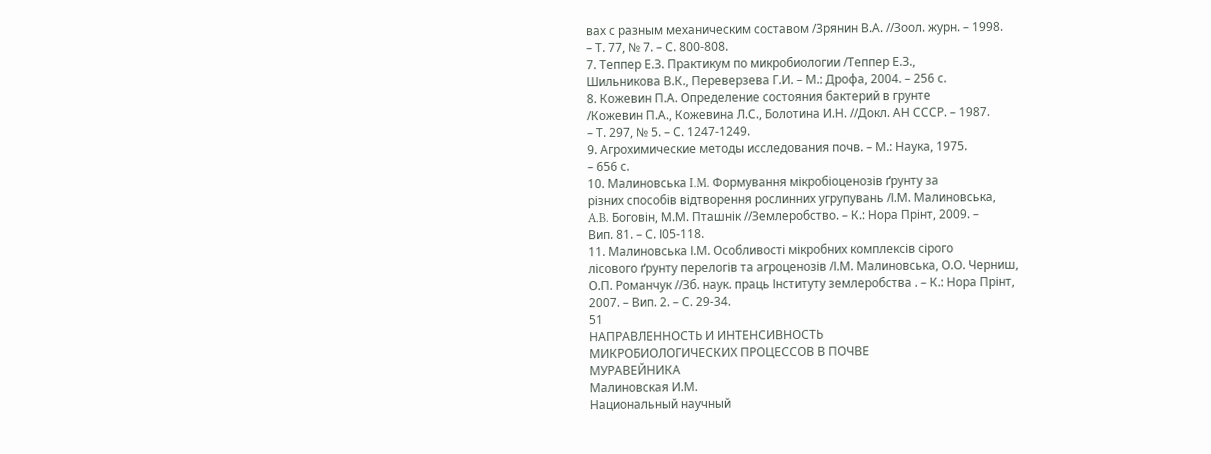вах с разным механическим составом /3рянин В.А. //Зоол. журн. – 1998.
– Т. 77, № 7. – С. 800-808.
7. Теппер Е.З. Практикум по микробиологии /Теппер Е.З.,
Шильникова В.К., Переверзева Г.И. – М.: Дрофа, 2004. – 256 с.
8. Кожевин П.А. Определение состояния бактерий в грунте
/Кожевин П.А., Кожевина Л.С., Болотина И.Н. //Докл. АН СССР. – 1987.
– Т. 297, № 5. – С. 1247-1249.
9. Агрохимические методы исследования почв. – М.: Наука, 1975.
– 656 с.
10. Малиновська I.M. Формування мікробіоценозів ґрунту за
різних способів відтворення рослинних угрупувань /І.М. Малиновська,
A.B. Боговін, М.М. Пташнік //Землеробство. – К.: Нора Прінт, 2009. –
Вип. 81. – С. І05-118.
11. Малиновська І.М. Особливості мікробних комплексів сірого
лісового ґрунту перелогів та агроценозів /І.М. Малиновська, О.О. Черниш,
О.П. Романчук //Зб. наук. праць Інституту землеробства . – К.: Нора Прінт,
2007. – Вип. 2. – С. 29-34.
51
НАПРАВЛЕННОСТЬ И ИНТЕНСИВНОСТЬ
МИКРОБИОЛОГИЧЕСКИХ ПРОЦЕССОВ В ПОЧВЕ
МУРАВЕЙНИКА
Малиновская И.М.
Национальный научный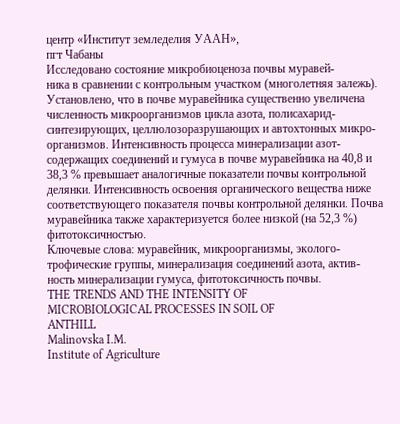центр «Институт земледелия УААН»,
пгт Чабаны
Исследовано состояние микробиоценоза почвы муравей-
ника в сравнении с контрольным участком (многолетняя залежь).
Установлено, что в почве муравейника существенно увеличена
численность микроорганизмов цикла азота, полисахарид-
синтезирующих, целлюлозоразрушающих и автохтонных микро-
организмов. Интенсивность процесса минерализации азот-
содержащих соединений и гумуса в почве муравейника на 40,8 и
38,3 % превышает аналогичные показатели почвы контрольной
делянки. Интенсивность освоения органического вещества ниже
соответствующего показателя почвы контрольной делянки. Почва
муравейника также характеризуется более низкой (на 52,3 %)
фитотоксичностъю.
Ключевые слова: муравейник, микроорганизмы, эколого-
трофические группы, минерализация соединений азота, актив-
ность минерализации гумуса, фитотоксичность почвы.
THE TRENDS AND THE INTENSITY OF
MICROBIOLOGICAL PROCESSES IN SOIL OF
ANTHILL
Malinovska I.M.
Institute of Agriculture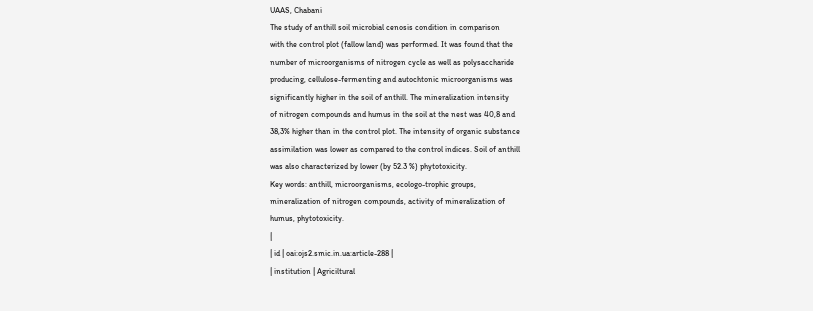UAAS, Chabani
The study of anthill soil microbial cenosis condition in comparison
with the control plot (fallow land) was performed. It was found that the
number of microorganisms of nitrogen cycle as well as polysaccharide
producing, cellulose-fermenting and autochtonic microorganisms was
significantly higher in the soil of anthill. The mineralization intensity
of nitrogen compounds and humus in the soil at the nest was 40,8 and
38,3% higher than in the control plot. The intensity of organic substance
assimilation was lower as compared to the control indices. Soil of anthill
was also characterized by lower (by 52.3 %) phytotoxicity.
Key words: anthill, microorganisms, ecologo-trophic groups,
mineralization of nitrogen compounds, activity of mineralization of
humus, phytotoxicity.
|
| id | oai:ojs2.smic.in.ua:article-288 |
| institution | Agriciltural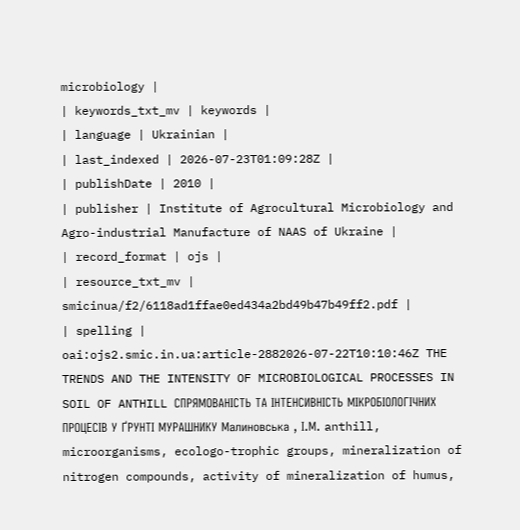microbiology |
| keywords_txt_mv | keywords |
| language | Ukrainian |
| last_indexed | 2026-07-23T01:09:28Z |
| publishDate | 2010 |
| publisher | Institute of Agrocultural Microbiology and Agro-industrial Manufacture of NAAS of Ukraine |
| record_format | ojs |
| resource_txt_mv | smicinua/f2/6118ad1ffae0ed434a2bd49b47b49ff2.pdf |
| spelling | oai:ojs2.smic.in.ua:article-2882026-07-22T10:10:46Z THE TRENDS AND THE INTENSITY OF MICROBIOLOGICAL PROCESSES IN SOIL OF ANTHILL СПРЯМОВАНІСТЬ ТА ІНТЕНСИВНІСТЬ МІКРОБІОЛОГІЧНИХ ПРОЦЕСІВ У ҐРУНТІ МУРАШНИКУ Малиновська , І.М. anthill, microorganisms, ecologo-trophic groups, mineralization of nitrogen compounds, activity of mineralization of humus,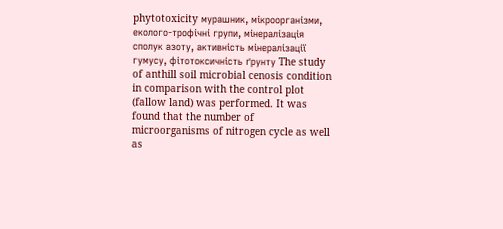phytotoxicity мурашник, мікроорганізми, еколого-трофічні групи, мінералізація сполук азоту, активність мінералізації гумусу, фітотоксичність ґрунту The study of anthill soil microbial cenosis condition in comparison with the control plot (fallow land) was performed. It was found that the number of microorganisms of nitrogen cycle as well as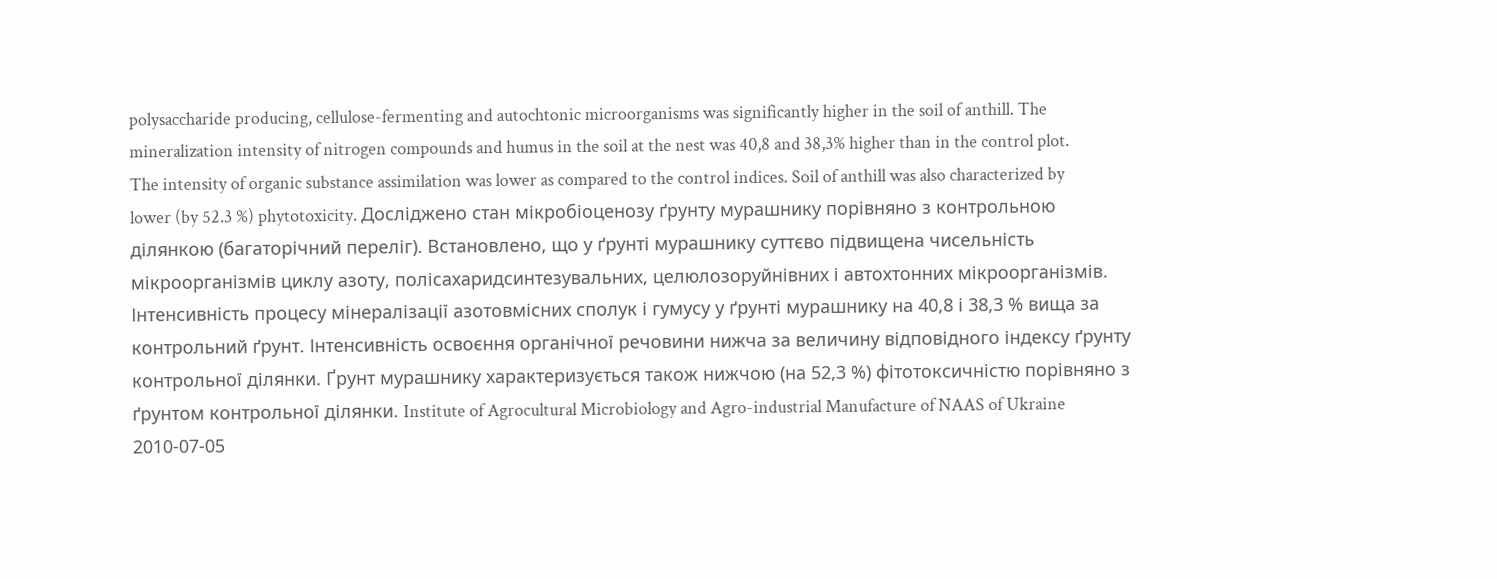polysaccharide producing, cellulose-fermenting and autochtonic microorganisms was significantly higher in the soil of anthill. The mineralization intensity of nitrogen compounds and humus in the soil at the nest was 40,8 and 38,3% higher than in the control plot. The intensity of organic substance assimilation was lower as compared to the control indices. Soil of anthill was also characterized by lower (by 52.3 %) phytotoxicity. Досліджено стан мікробіоценозу ґрунту мурашнику порівняно з контрольною ділянкою (багаторічний переліг). Встановлено, що у ґрунті мурашнику суттєво підвищена чисельність мікроорганізмів циклу азоту, полісахаридсинтезувальних, целюлозоруйнівних і автохтонних мікроорганізмів. Інтенсивність процесу мінералізації азотовмісних сполук і гумусу у ґрунті мурашнику на 40,8 і 38,3 % вища за контрольний ґрунт. Інтенсивність освоєння органічної речовини нижча за величину відповідного індексу ґрунту контрольної ділянки. Ґрунт мурашнику характеризується також нижчою (на 52,3 %) фітотоксичністю порівняно з ґрунтом контрольної ділянки. Institute of Agrocultural Microbiology and Agro-industrial Manufacture of NAAS of Ukraine 2010-07-05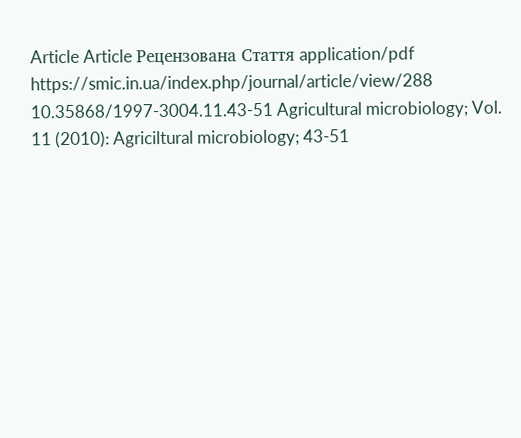Article Article Рецензована Стаття application/pdf https://smic.in.ua/index.php/journal/article/view/288 10.35868/1997-3004.11.43-51 Agricultural microbiology; Vol. 11 (2010): Agriciltural microbiology; 43-51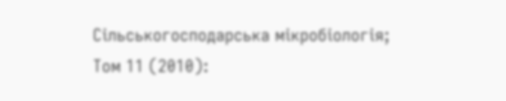Сільськогосподарська мікробіологія; Том 11 (2010):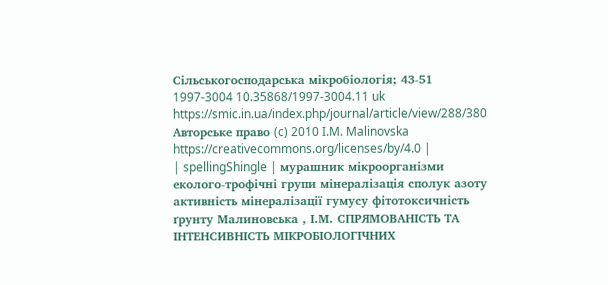Сільськогосподарська мікробіологія; 43-51 1997-3004 10.35868/1997-3004.11 uk https://smic.in.ua/index.php/journal/article/view/288/380 Авторське право (c) 2010 I.M. Malinovska https://creativecommons.org/licenses/by/4.0 |
| spellingShingle | мурашник мікроорганізми еколого-трофічні групи мінералізація сполук азоту активність мінералізації гумусу фітотоксичність ґрунту Малиновська , І.М. СПРЯМОВАНІСТЬ ТА ІНТЕНСИВНІСТЬ МІКРОБІОЛОГІЧНИХ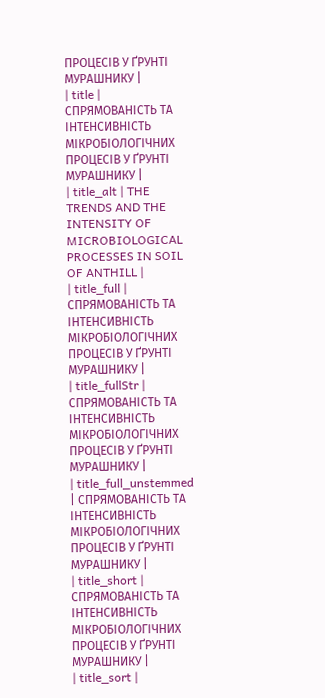ПРОЦЕСІВ У ҐРУНТІ МУРАШНИКУ |
| title | СПРЯМОВАНІСТЬ ТА ІНТЕНСИВНІСТЬ МІКРОБІОЛОГІЧНИХ ПРОЦЕСІВ У ҐРУНТІ МУРАШНИКУ |
| title_alt | THE TRENDS AND THE INTENSITY OF MICROBIOLOGICAL PROCESSES IN SOIL OF ANTHILL |
| title_full | СПРЯМОВАНІСТЬ ТА ІНТЕНСИВНІСТЬ МІКРОБІОЛОГІЧНИХ ПРОЦЕСІВ У ҐРУНТІ МУРАШНИКУ |
| title_fullStr | СПРЯМОВАНІСТЬ ТА ІНТЕНСИВНІСТЬ МІКРОБІОЛОГІЧНИХ ПРОЦЕСІВ У ҐРУНТІ МУРАШНИКУ |
| title_full_unstemmed | СПРЯМОВАНІСТЬ ТА ІНТЕНСИВНІСТЬ МІКРОБІОЛОГІЧНИХ ПРОЦЕСІВ У ҐРУНТІ МУРАШНИКУ |
| title_short | СПРЯМОВАНІСТЬ ТА ІНТЕНСИВНІСТЬ МІКРОБІОЛОГІЧНИХ ПРОЦЕСІВ У ҐРУНТІ МУРАШНИКУ |
| title_sort |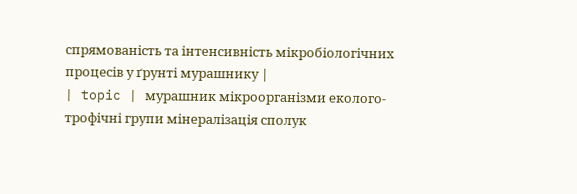спрямованість та інтенсивність мікробіологічних процесів у ґрунті мурашнику |
| topic | мурашник мікроорганізми еколого-трофічні групи мінералізація сполук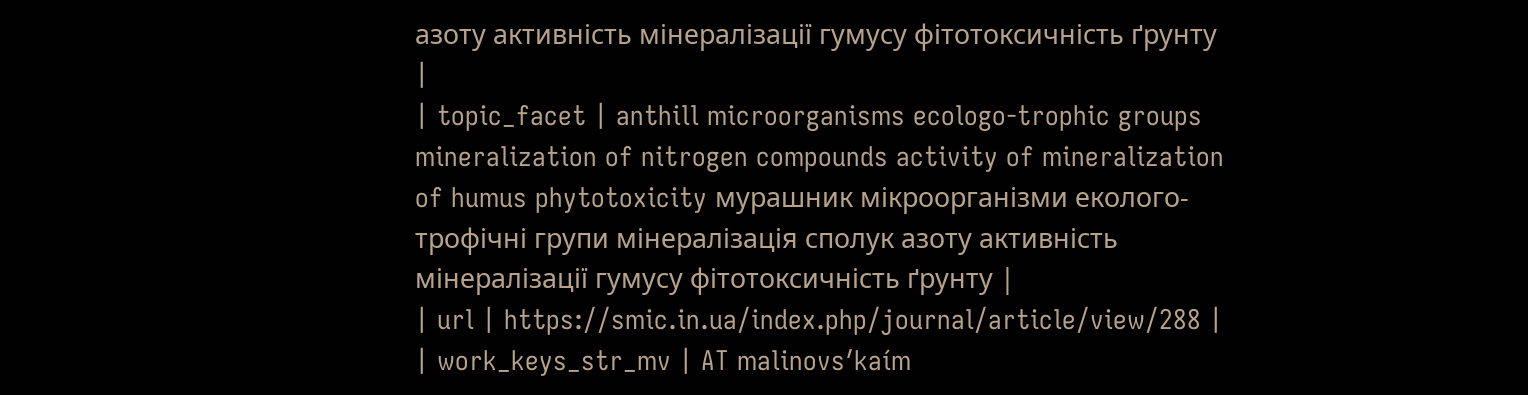азоту активність мінералізації гумусу фітотоксичність ґрунту |
| topic_facet | anthill microorganisms ecologo-trophic groups mineralization of nitrogen compounds activity of mineralization of humus phytotoxicity мурашник мікроорганізми еколого-трофічні групи мінералізація сполук азоту активність мінералізації гумусу фітотоксичність ґрунту |
| url | https://smic.in.ua/index.php/journal/article/view/288 |
| work_keys_str_mv | AT malinovsʹkaím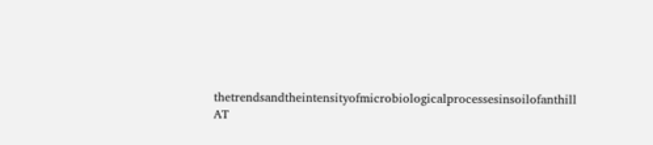thetrendsandtheintensityofmicrobiologicalprocessesinsoilofanthill AT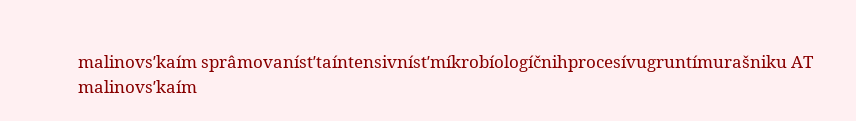malinovsʹkaím sprâmovanístʹtaíntensivnístʹmíkrobíologíčnihprocesívugruntímurašniku AT malinovsʹkaím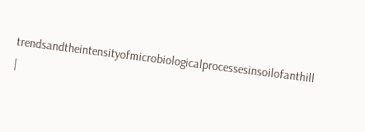trendsandtheintensityofmicrobiologicalprocessesinsoilofanthill |